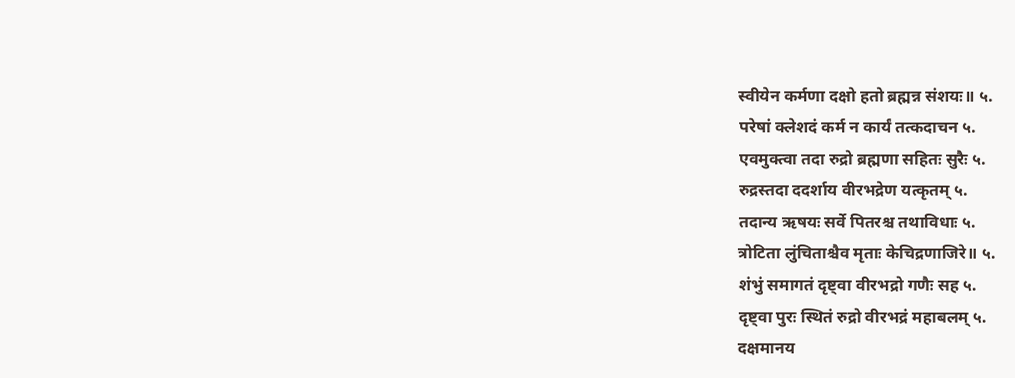स्वीयेन कर्मणा दक्षो हतो ब्रह्मन्न संशयः॥ ५.
परेषां क्लेशदं कर्म न कार्यं तत्कदाचन ५.
एवमुक्त्वा तदा रुद्रो ब्रह्मणा सहितः सुरैः ५.
रुद्रस्तदा ददर्शाय वीरभद्रेण यत्कृतम् ५.
तदान्य ऋषयः सर्वे पितरश्च तथाविधाः ५.
त्रोटिता लुंचिताश्चैव मृताः केचिद्रणाजिरे॥ ५.
शंभुं समागतं दृष्ट्वा वीरभद्रो गणैः सह ५.
दृष्ट्वा पुरः स्थितं रुद्रो वीरभद्रं महाबलम् ५.
दक्षमानय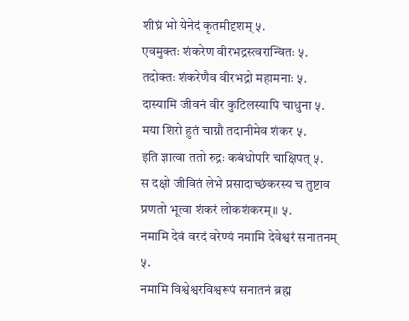शीघ्रं भो येनेदं कृतमीदृशम् ५.
एवमुक्तः शंकरेण वीरभद्रस्त्वरान्वितः ५.
तदोक्तः शंकरेणैव वीरभद्रो महामनाः ५.
दास्यामि जीवनं वीर कुटिलस्यापि चाधुना ५.
मया शिरो हुतं चाग्नौ तदानीमेव शंकर ५.
इति ज्ञात्वा ततो रुद्रः कबंधोपरि चाक्षिपत् ५.
स दक्षो जीवितं लेभे प्रसादाच्छंकरस्य च तुष्टाव प्रणतो भूत्वा शंकरं लोकशंकरम्॥ ५.
नमामि देवं वरदं वरेण्यं नमामि देवेश्वरं सनातनम् ५.
नमामि विश्वेश्वरविश्वरूपं सनातनं ब्रह्म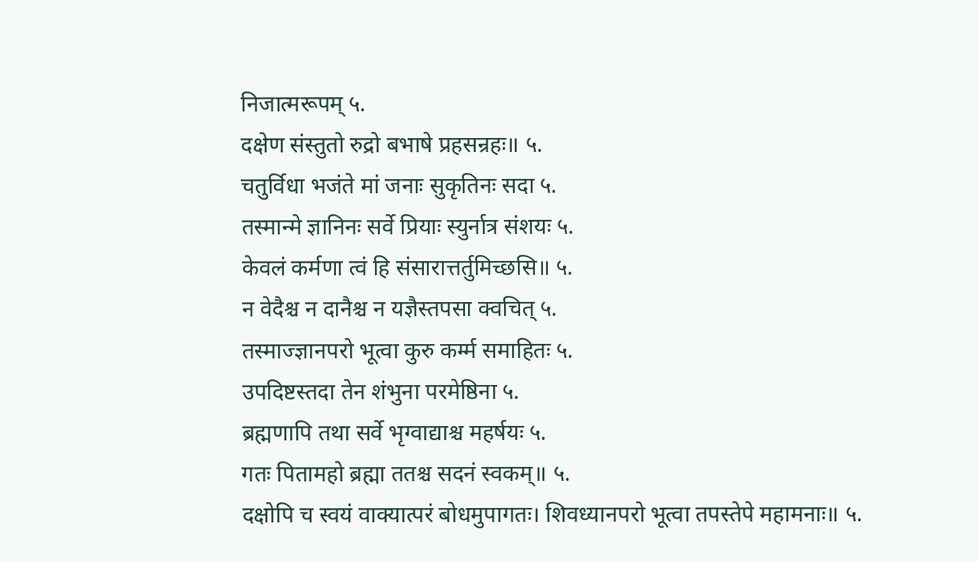निजात्मरूपम् ५.
दक्षेण संस्तुतो रुद्रो बभाषे प्रहसन्रहः॥ ५.
चतुर्विधा भजंते मां जनाः सुकृतिनः सदा ५.
तस्मान्मे ज्ञानिनः सर्वे प्रियाः स्युर्नात्र संशयः ५.
केवलं कर्मणा त्वं हि संसारात्तर्तुमिच्छसि॥ ५.
न वेदैश्च न दानैश्च न यज्ञैस्तपसा क्वचित् ५.
तस्माज्ज्ञानपरो भूत्वा कुरु कर्म्म समाहितः ५.
उपदिष्टस्तदा तेन शंभुना परमेष्ठिना ५.
ब्रह्मणापि तथा सर्वे भृग्वाद्याश्च महर्षयः ५.
गतः पितामहो ब्रह्मा ततश्च सदनं स्वकम्॥ ५.
दक्षोपि च स्वयं वाक्यात्परं बोधमुपागतः। शिवध्यानपरो भूत्वा तपस्तेपे महामनाः॥ ५.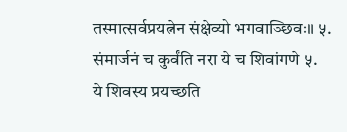तस्मात्सर्वप्रयत्नेन संक्षेव्यो भगवाञ्छिवः॥ ५.
संमार्जनं च कुर्वंति नरा ये च शिवांगणे ५.
ये शिवस्य प्रयच्छति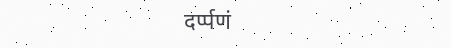दर्प्पणं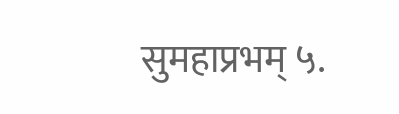सुमहाप्रभम् ५.